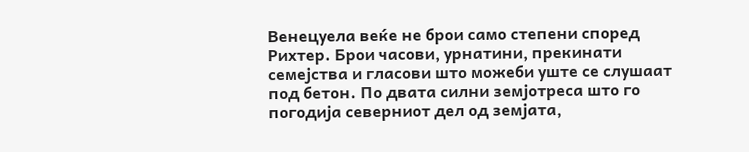Венецуела веќе не брои само степени според Рихтер. Брои часови, урнатини, прекинати семејства и гласови што можеби уште се слушаат под бетон. По двата силни земјотреса што го погодија северниот дел од земјата,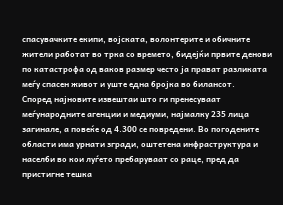спасувачките екипи, војската, волонтерите и обичните жители работат во трка со времето, бидејќи првите денови по катастрофа од ваков размер често ја прават разликата меѓу спасен живот и уште една бројка во билансот.
Според најновите извештаи што ги пренесуваат меѓународните агенции и медиуми, најмалку 235 лица загинале, а повеќе од 4.300 се повредени. Во погодените области има урнати згради, оштетена инфраструктура и населби во кои луѓето пребаруваат со раце, пред да пристигне тешка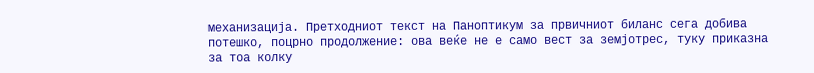механизација. Претходниот текст на Паноптикум за првичниот биланс сега добива потешко, поцрно продолжение: ова веќе не е само вест за земјотрес, туку приказна за тоа колку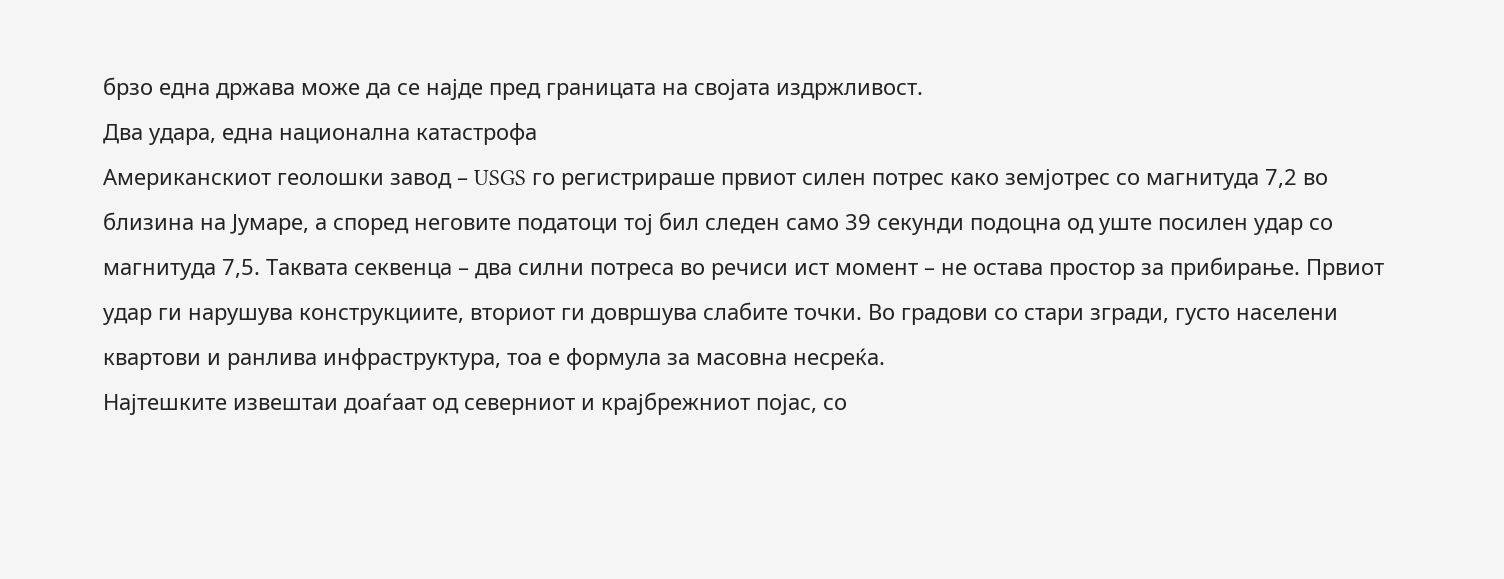брзо една држава може да се најде пред границата на својата издржливост.
Два удара, една национална катастрофа
Американскиот геолошки завод – USGS го регистрираше првиот силен потрес како земјотрес со магнитуда 7,2 во близина на Јумаре, а според неговите податоци тој бил следен само 39 секунди подоцна од уште посилен удар со магнитуда 7,5. Таквата секвенца – два силни потреса во речиси ист момент – не остава простор за прибирање. Првиот удар ги нарушува конструкциите, вториот ги довршува слабите точки. Во градови со стари згради, густо населени квартови и ранлива инфраструктура, тоа е формула за масовна несреќа.
Најтешките извештаи доаѓаат од северниот и крајбрежниот појас, со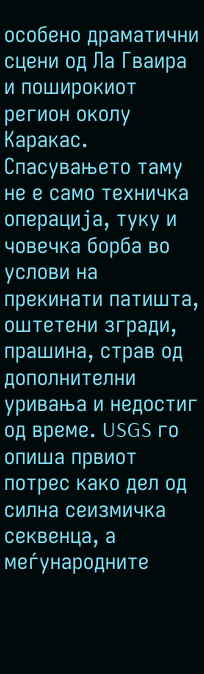особено драматични сцени од Ла Гваира и поширокиот регион околу Каракас. Спасувањето таму не е само техничка операција, туку и човечка борба во услови на прекинати патишта, оштетени згради, прашина, страв од дополнителни уривања и недостиг од време. USGS го опиша првиот потрес како дел од силна сеизмичка секвенца, а меѓународните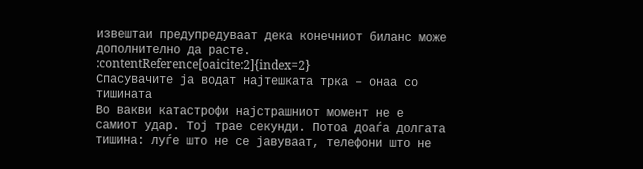извештаи предупредуваат дека конечниот биланс може дополнително да расте. :contentReference[oaicite:2]{index=2}
Спасувачите ја водат најтешката трка – онаа со тишината
Во вакви катастрофи најстрашниот момент не е самиот удар. Тој трае секунди. Потоа доаѓа долгата тишина: луѓе што не се јавуваат, телефони што не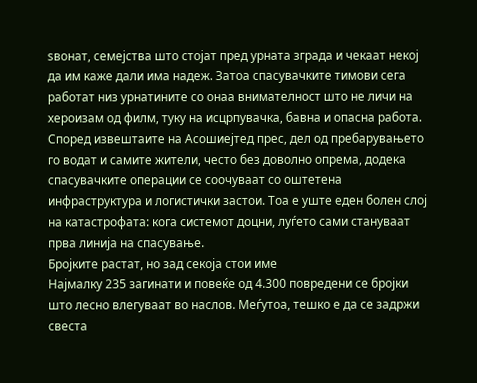ѕвонат, семејства што стојат пред урната зграда и чекаат некој да им каже дали има надеж. Затоа спасувачките тимови сега работат низ урнатините со онаа внимателност што не личи на хероизам од филм, туку на исцрпувачка, бавна и опасна работа.
Според извештаите на Асошиејтед прес, дел од пребарувањето го водат и самите жители, често без доволно опрема, додека спасувачките операции се соочуваат со оштетена инфраструктура и логистички застои. Тоа е уште еден болен слој на катастрофата: кога системот доцни, луѓето сами стануваат прва линија на спасување.
Бројките растат, но зад секоја стои име
Најмалку 235 загинати и повеќе од 4.300 повредени се бројки што лесно влегуваат во наслов. Меѓутоа, тешко е да се задржи свеста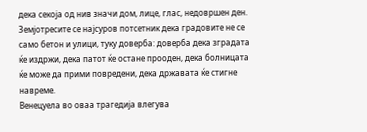дека секоја од нив значи дом, лице, глас, недовршен ден. Земјотресите се најсуров потсетник дека градовите не се само бетон и улици, туку доверба: доверба дека зградата ќе издржи, дека патот ќе остане прооден, дека болницата ќе може да прими повредени, дека државата ќе стигне навреме.
Венецуела во оваа трагедија влегува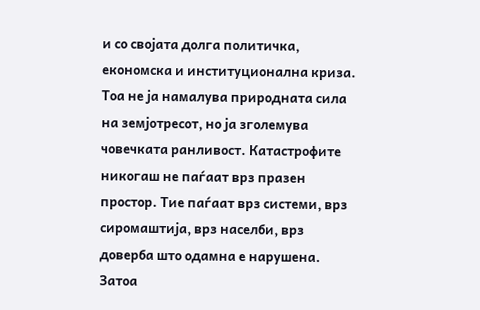и со својата долга политичка, економска и институционална криза. Тоа не ја намалува природната сила на земјотресот, но ја зголемува човечката ранливост. Катастрофите никогаш не паѓаат врз празен простор. Тие паѓаат врз системи, врз сиромаштија, врз населби, врз доверба што одамна е нарушена. Затоа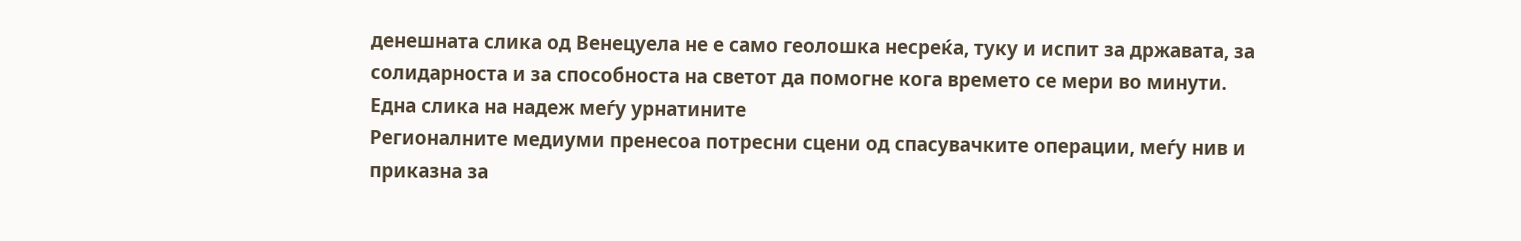денешната слика од Венецуела не е само геолошка несреќа, туку и испит за државата, за солидарноста и за способноста на светот да помогне кога времето се мери во минути.
Една слика на надеж меѓу урнатините
Регионалните медиуми пренесоа потресни сцени од спасувачките операции, меѓу нив и приказна за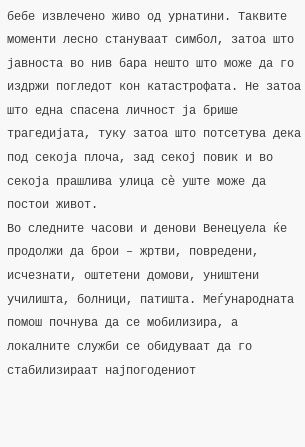бебе извлечено живо од урнатини. Таквите моменти лесно стануваат симбол, затоа што јавноста во нив бара нешто што може да го издржи погледот кон катастрофата. Не затоа што една спасена личност ја брише трагедијата, туку затоа што потсетува дека под секоја плоча, зад секој повик и во секоја прашлива улица сè уште може да постои живот.
Во следните часови и денови Венецуела ќе продолжи да брои – жртви, повредени, исчезнати, оштетени домови, уништени училишта, болници, патишта. Меѓународната помош почнува да се мобилизира, а локалните служби се обидуваат да го стабилизираат најпогодениот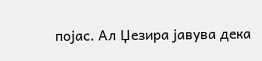појас. Ал Џезира јавува дека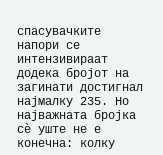спасувачките напори се интензивираат додека бројот на загинати достигнал најмалку 235. Но најважната бројка сè уште не е конечна: колку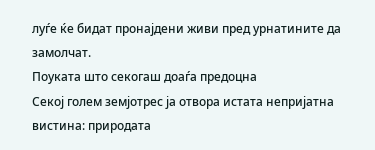луѓе ќе бидат пронајдени живи пред урнатините да замолчат.
Поуката што секогаш доаѓа предоцна
Секој голем земјотрес ја отвора истата непријатна вистина: природата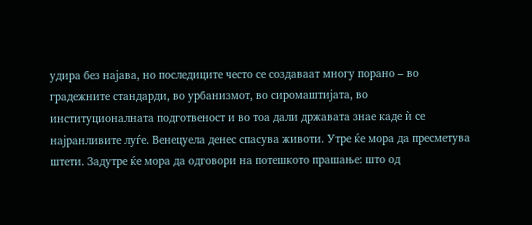удира без најава, но последиците често се создаваат многу порано – во градежните стандарди, во урбанизмот, во сиромаштијата, во институционалната подготвеност и во тоа дали државата знае каде ѝ се најранливите луѓе. Венецуела денес спасува животи. Утре ќе мора да пресметува штети. Задутре ќе мора да одговори на потешкото прашање: што од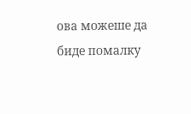ова можеше да биде помалку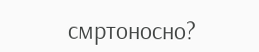смртоносно?